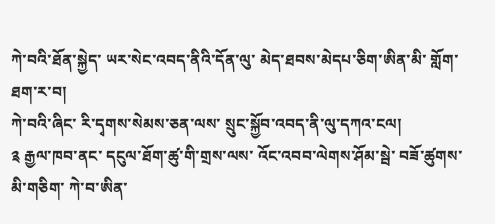ཀེ་བའི་ཐོན་སྐྱེད་ ཡར་སེང་འབད་ནིའི་དོན་ལུ་ མེད་ཐབས་མེདཔ་ཅིག་ཨིན་མི་ གློག་ཐག་ར་བ།
ཀེ་བའི་ཞིང་ རི་དྭགས་སེམས་ཅན་ལས་ སྲུང་སྐྱོབ་འབད་ནི་ལུ་དཀའ་ངལ།
༉ རྒྱལ་ཁབ་ནང་ དངུལ་ཐོག་ཚུ་གི་གྲས་ལས་ འོང་འབབ་ལེགས་ཤོམ་སྦེ་ བཟོ་ཚུགས་མི་གཅིག་ ཀེ་བ་ཨིན་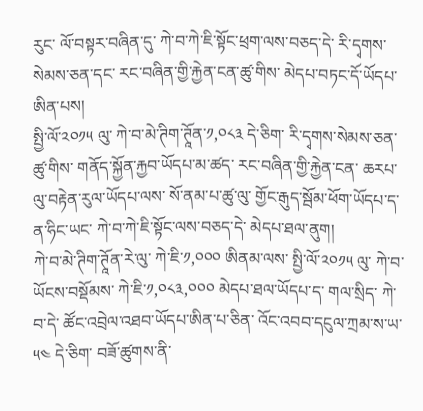རུང་ ལོ་བསྟར་བཞིན་དུ་ ཀེ་བ་ཀེ་ཇི་སྟོང་ཕྲག་ལས་བཅད་དེ་ རི་དྭགས་སེམས་ཅན་དང་ རང་བཞིན་གྱི་རྐྱེན་ངན་ཚུ་གིས་ མེདཔ་བཏང་དོ་ཡོདཔ་ཨིན་པས།
སྤྱི་ལོ་༢༠༡༥ ལུ་ ཀེ་བ་མེ་ཊིག་ཊཱོན་༡,༠༨༣ དེ་ཅིག་ རི་དྭགས་སེམས་ཅན་ཚུ་གིས་ གནོད་སྐྱོན་རྐྱབ་ཡོདཔ་མ་ཚད་ རང་བཞིན་གྱི་རྐྱེན་ངན་ ཆརཔ་ལུ་བརྟེན་རུལ་ཡོདཔ་ལས་ སོ་ནམ་པ་ཚུ་ལུ་ གྱོང་རྒུད་སྦོམ་ཕོག་ཡོདཔ་ད་ ན་ཧིང་ཡང་ ཀེ་བ་ཀེ་ཇི་སྟོང་ལས་བཅད་དེ་ མེདཔ་ཐལ་ནུག།
ཀེ་བ་མེ་ཊིག་ཊཱོན་རེ་ལུ་ ཀེ་ཇི་༡,༠༠༠ ཨིནམ་ལས་ སྤྱི་ལོ་༢༠༡༥ ལུ་ ཀེ་བ་ཡོངས་བསྡོམས་ ཀེ་ཇི་༡,༠༨༣,༠༠༠ མེདཔ་ཐལ་ཡོདཔ་ད་ གལ་སྲིད་ ཀེ་བ་དེ་ ཚོང་འབྲེལ་འཐབ་ཡོདཔ་ཨིན་པ་ཅིན་ འོང་འབབ་དངུལ་ཀྲམ་ས་ཡ་༥༤ དེ་ཅིག་ བཟོ་ཚུགས་ནི་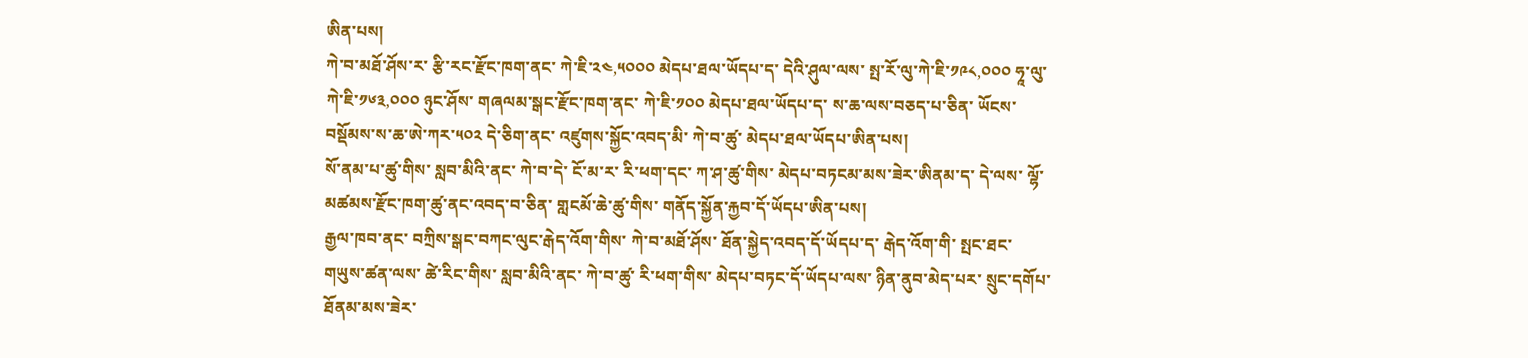ཨིན་པས།
ཀེ་བ་མཐོ་ཤོས་ར་ རྩི་རང་རྫོང་ཁག་ནང་ ཀེ་ཇི་༢༤,༥༠༠༠ མེདཔ་ཐལ་ཡོདཔ་ད་ དེའི་ཤུལ་ལས་ སྤ་རོ་ལུ་ཀེ་ཇི་༡༩༨,༠༠༠ ཧཱ་ལུ་ཀེ་ཇི་༡༦༣,༠༠༠ ཉུང་ཤོས་ གཞལམ་སྒང་རྫོང་ཁག་ནང་ ཀེ་ཇི་༡༠༠ མེདཔ་ཐལ་ཡོདཔ་ད་ ས་ཆ་ལས་བཅད་པ་ཅིན་ ཡོངས་བསྡོམས་ས་ཆ་ཨེ་ཀར་༥༠༢ དེ་ཅིག་ནང་ འཛུགས་སྐྱོང་འབད་མི་ ཀེ་བ་ཚུ་ མེདཔ་ཐལ་ཡོདཔ་ཨིན་པས།
སོ་ནམ་པ་ཚུ་གིས་ སླབ་མིའི་ནང་ ཀེ་བ་དེ་ ངོ་མ་ར་ རི་ཕག་དང་ ཀ་ཤ་ཚུ་གིས་ མེདཔ་བཏངམ་མས་ཟེར་ཨིནམ་ད་ དེ་ལས་ ལྷོ་མཚམས་རྫོང་ཁག་ཚུ་ནང་འབད་བ་ཅིན་ གླངམོ་ཆེ་ཚུ་གིས་ གནོད་སྐྱོན་རྐྱབ་དོ་ཡོདཔ་ཨིན་པས།
རྒྱལ་ཁབ་ནང་ བཀྲིས་སྒང་བཀང་ལུང་རྒེད་འོག་གིས་ ཀེ་བ་མཐོ་ཤོས་ ཐོན་སྐྱེད་འབད་དོ་ཡོདཔ་ད་ རྒེད་འོག་གི་ སྤང་ཐང་གཡུས་ཚན་ལས་ ཚེ་རིང་གིས་ སླབ་མིའི་ནང་ ཀེ་བ་ཚུ་ རི་ཕག་གིས་ མེདཔ་བཏང་དོ་ཡོདཔ་ལས་ ཉིན་ནུབ་མེད་པར་ སྲུང་དགོཔ་ཐོནམ་མས་ཟེར་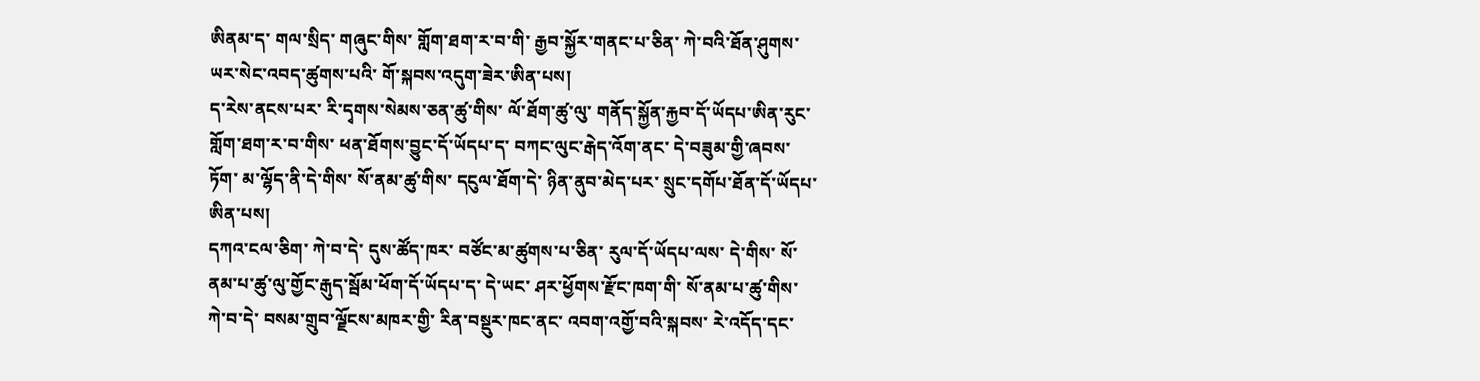ཨིནམ་ད་ གལ་སྲིད་ གཞུང་གིས་ གློག་ཐག་ར་བ་གི་ རྒྱབ་སྐྱོར་གནང་པ་ཅིན་ ཀེ་བའི་ཐོན་ཤུགས་ ཡར་སེང་འབད་ཚུགས་པའི་ གོ་སྐབས་འདུག་ཟེར་ཨིན་པས།
ད་རེས་ནངས་པར་ རི་དྭགས་སེམས་ཅན་ཚུ་གིས་ ལོ་ཐོག་ཚུ་ལུ་ གནོད་སྐྱོན་རྐྱབ་དོ་ཡོདཔ་ཨིན་རུང་ གློག་ཐག་ར་བ་གིས་ ཕན་ཐོགས་བྱུང་དོ་ཡོདཔ་ད་ བཀང་ལུང་རྒེད་འོག་ནང་ དེ་བཟུམ་གྱི་ཞབས་ཏོག་ མ་ལྷོད་ནི་དེ་གིས་ སོ་ནམ་ཚུ་གིས་ དངུལ་ཐོག་དེ་ ཉིན་ནུབ་མེད་པར་ སྲུང་དགོཔ་ཐོན་དོ་ཡོདཔ་ཨིན་པས།
དཀའ་ངལ་ཅིག་ ཀེ་བ་དེ་ དུས་ཚོད་ཁར་ བཙོང་མ་ཚུགས་པ་ཅིན་ རུལ་དོ་ཡོདཔ་ལས་ དེ་གིས་ སོ་ནམ་པ་ཚུ་ལུ་གྱོང་རྒུད་སྦོམ་ཕོག་དོ་ཡོདཔ་ད་ དེ་ཡང་ ཤར་ཕྱོགས་རྫོང་ཁག་གི་ སོ་ནམ་པ་ཚུ་གིས་ ཀེ་བ་དེ་ བསམ་གྲུབ་ལྗོངས་མཁར་གྱི་ རིན་བསྡུར་ཁང་ནང་ འབག་འགྱོ་བའི་སྐབས་ རེ་འདོད་དང་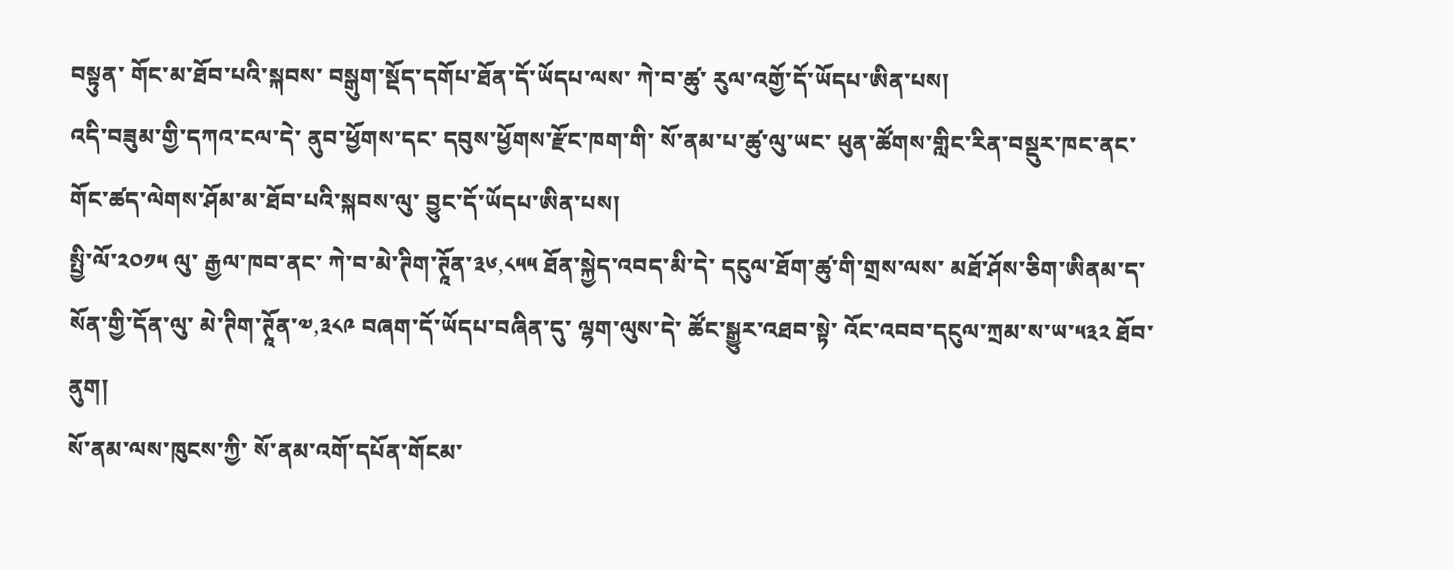བསྟུན་ གོང་མ་ཐོབ་པའི་སྐབས་ བསྒུག་སྡོད་དགོཔ་ཐོན་དོ་ཡོདཔ་ལས་ ཀེ་བ་ཚུ་ རུལ་འགྱོ་དོ་ཡོདཔ་ཨིན་པས།
འདི་བཟུམ་གྱི་དཀའ་ངལ་དེ་ ནུབ་ཕྱོགས་དང་ དབུས་ཕྱོགས་རྫོང་ཁག་གི་ སོ་ནམ་པ་ཚུ་ལུ་ཡང་ ཕུན་ཚོགས་གླིང་རིན་བསྡུར་ཁང་ནང་ གོང་ཚད་ལེགས་ཤོམ་མ་ཐོབ་པའི་སྐབས་ལུ་ བྱུང་དོ་ཡོདཔ་ཨིན་པས།
སྤྱི་ལོ་༢༠༡༥ ལུ་ རྒྱལ་ཁབ་ནང་ ཀེ་བ་མེ་ཊིག་ཊཱོན་༣༦,༨༥༥ ཐོན་སྐྱེད་འབད་མི་དེ་ དངུལ་ཐོག་ཚུ་གི་གྲས་ལས་ མཐོ་ཤོས་ཅིག་ཨིནམ་ད་ སོན་གྱི་དོན་ལུ་ མེ་ཊིག་ཊཱོན་༧,༣༨༩ བཞག་དོ་ཡོདཔ་བཞིན་དུ་ ལྷག་ལུས་དེ་ ཚོང་སྒྱུར་འཐབ་སྟེ་ འོང་འབབ་དངུལ་ཀྲམ་ས་ཡ་༥༣༢ ཐོབ་ནུག།
སོ་ནམ་ལས་ཁུངས་ཀྱི་ སོ་ནམ་འགོ་དཔོན་གོངམ་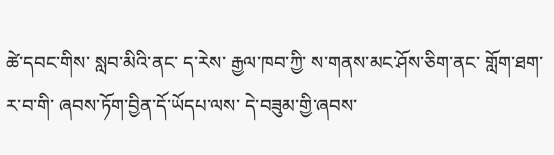ཚེ་དབང་གིས་ སླབ་མིའི་ནང་ ད་རེས་ རྒྱལ་ཁབ་ཀྱི་ ས་གནས་མང་ཤོས་ཅིག་ནང་ གློག་ཐག་ར་བ་གི་ ཞབས་ཏོག་བྱིན་དོ་ཡོདཔ་ལས་ དེ་བཟུམ་གྱི་ཞབས་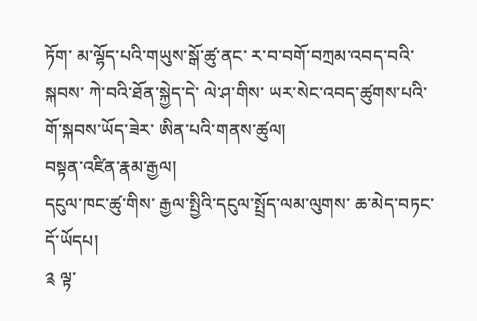ཏོག་ མ་ལྷོད་པའི་གཡུས་སྒོ་ཚུ་ནང་ ར་བ་བགོ་བཀྲམ་འབད་བའི་སྐབས་ ཀེ་བའི་ཐོན་སྐྱེད་དེ་ ལེ་ཤ་གིས་ ཡར་སེང་འབད་ཚུགས་པའི་ གོ་སྐབས་ཡོད་ཟེར་ ཨིན་པའི་གནས་ཚུལ།
བསྟན་འཛིན་རྣམ་རྒྱལ།
དངུལ་ཁང་ཚུ་གིས་ རྒྱལ་སྤྱིའི་དངུལ་སྤྲོད་ལམ་ལུགས་ ཆ་མེད་བཏང་དོ་ཡོདཔ།
༉ ལྟ་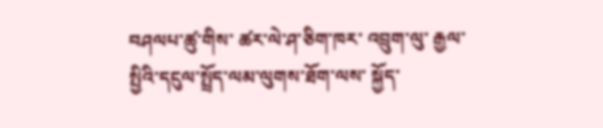བཤལཔ་ཚུ་གིས་ ཚར་ལེ་ཤ་ཅིག་ཁར་ འབྲུག་ལུ་ རྒྱལ་སྤྱིའི་དངུལ་སྤྲོད་ལམ་ལུགས་ཐོག་ལས་ སྐྱོད་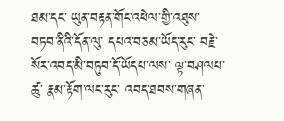ཐམ་དང་ ཡུན་བརྟན་གོང་འཕེལ་གྱི་འཐུས་ བཏབ་ནིའི་དོན་ལུ་ དཔའ་བཅམ་ཡོད་རུང་ བརྗེ་སོར་འབད་མི་བཏུབ་དོ་ཡོདཔ་ལས་ ལྟ་བཤལཔ་ཚུ་ རྣམ་རྟོག་ལང་རུང་ འབད་ཐབས་གཞན་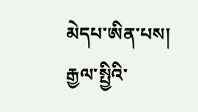མེདཔ་ཨིན་པས། རྒྱལ་སྤྱིའི་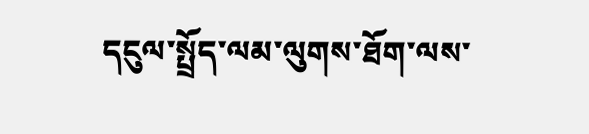དངུལ་སྤྲོད་ལམ་ལུགས་ཐོག་ལས་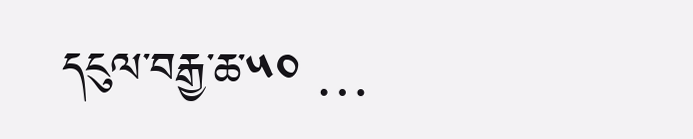དངུལ་བརྒྱ་ཆ་༥༠ …